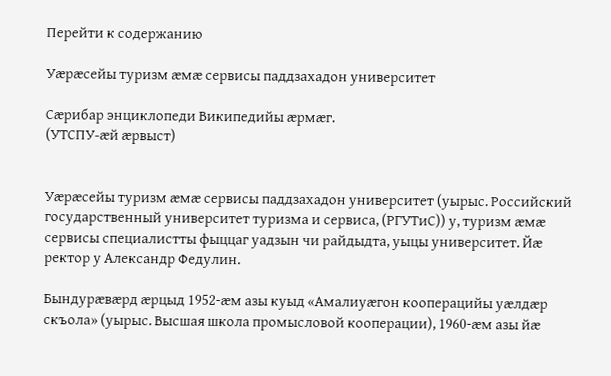Перейти к содержанию

Уæрæсейы туризм æмæ сервисы паддзахадон университет

Сæрибар энциклопеди Википедийы æрмæг.
(УТСПУ-æй æрвыст)


Уæрæсейы туризм æмæ сервисы паддзахадон университет (уырыс. Российский государственный университет туризма и сервиса, (РГУТиС)) у, туризм æмæ сервисы специалистты фыццаг уадзын чи райдыдта, уыцы университет. Йæ ректор у Александр Федулин.

Бындурæвæрд æрцыд 1952-æм азы куыд «Амалиуæгон кооперацийы уæлдæр скъола» (уырыс. Высшая школа промысловой кооперации), 1960-æм азы йæ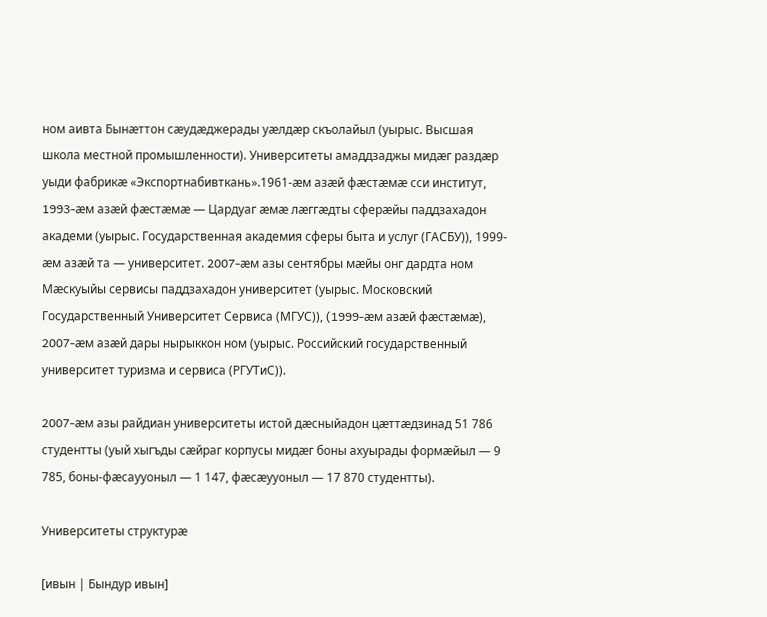ном аивта Бынæттон сæудæджерады уæлдæр скъолайыл (уырыс. Высшая школа местной промышленности). Университеты амаддзаджы мидæг раздæр уыди фабрикæ «Экспортнабивткань».1961-æм азæй фæстæмæ сси институт, 1993-æм азæй фæстæмæ — Цардуаг æмæ лæггæдты сферæйы паддзахадон академи (уырыс. Государственная академия сферы быта и услуг (ГАСБУ)), 1999-æм азæй та — университет. 2007-æм азы сентябры мæйы онг дардта ном Мæскуыйы сервисы паддзахадон университет (уырыс. Московский Государственный Университет Сервиса (МГУС)), (1999-æм азæй фæстæмæ), 2007-æм азæй дары нырыккон ном (уырыс. Российский государственный университет туризма и сервиса (РГУТиС)).

2007-æм азы райдиан университеты истой дæсныйадон цæттæдзинад 51 786 студентты (уый хыгъды сæйраг корпусы мидæг боны ахуырады формæйыл — 9 785, боны-фæсаууоныл — 1 147, фæсæууоныл — 17 870 студентты).

Университеты структурæ

[ивын | Бындур ивын]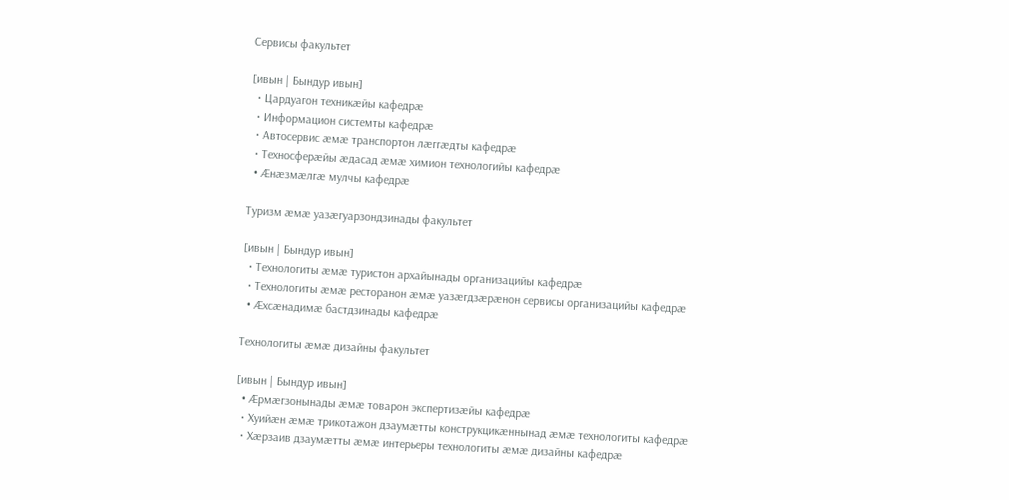Сервисы факультет

[ивын | Бындур ивын]
  • Цардуагон техникæйы кафедрæ
  • Информацион системты кафедрæ
  • Автосервис æмæ транспортон лæггæдты кафедрæ
  • Техносферæйы æдасад æмæ химион технологийы кафедрæ
  • Æнæзмæлгæ мулчы кафедрæ

Туризм æмæ уазæгуарзондзинады факультет

[ивын | Бындур ивын]
  • Технологиты æмæ туристон архайынады организацийы кафедрæ
  • Технологиты æмæ ресторанон æмæ уазæгдзæрæнон сервисы организацийы кафедрæ
  • Æхсæнадимæ бастдзинады кафедрæ

Технологиты æмæ дизайны факультет

[ивын | Бындур ивын]
  • Æрмæгзонынады æмæ товарон экспертизæйы кафедрæ
  • Хуийæн æмæ трикотажон дзаумæтты конструкцикæннынад æмæ технологиты кафедрæ
  • Хæрзаив дзаумæтты æмæ интерьеры технологиты æмæ дизайны кафедрæ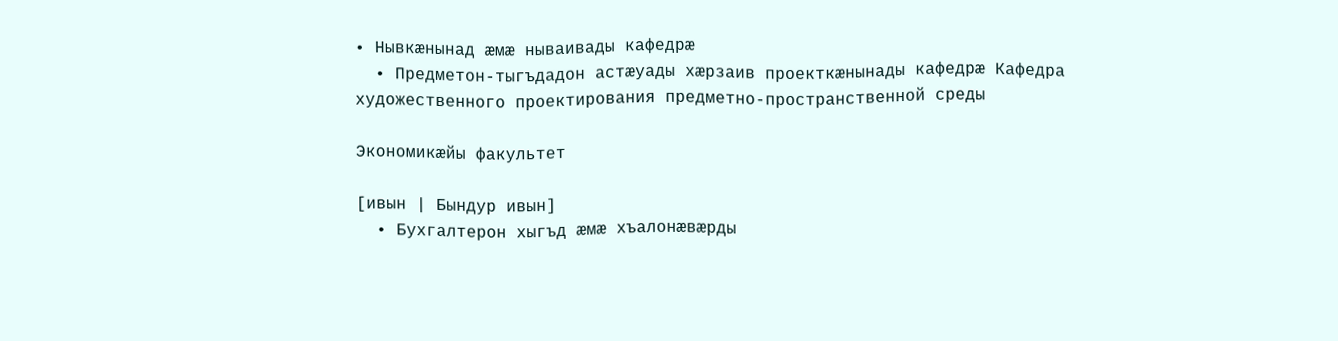• Нывкæнынад æмæ нываивады кафедрæ
  • Предметон-тыгъдадон астæуады хæрзаив проекткæнынады кафедрæ Кафедра художественного проектирования предметно-пространственной среды

Экономикæйы факультет

[ивын | Бындур ивын]
  • Бухгалтерон хыгъд æмæ хъалонæвæрды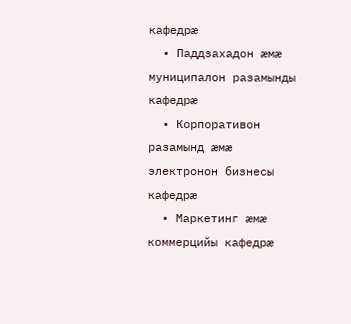кафедрæ
  • Паддзахадон æмæ муниципалон разамынды кафедрæ
  • Корпоративон разамынд æмæ электронон бизнесы кафедрæ
  • Маркетинг æмæ коммерцийы кафедрæ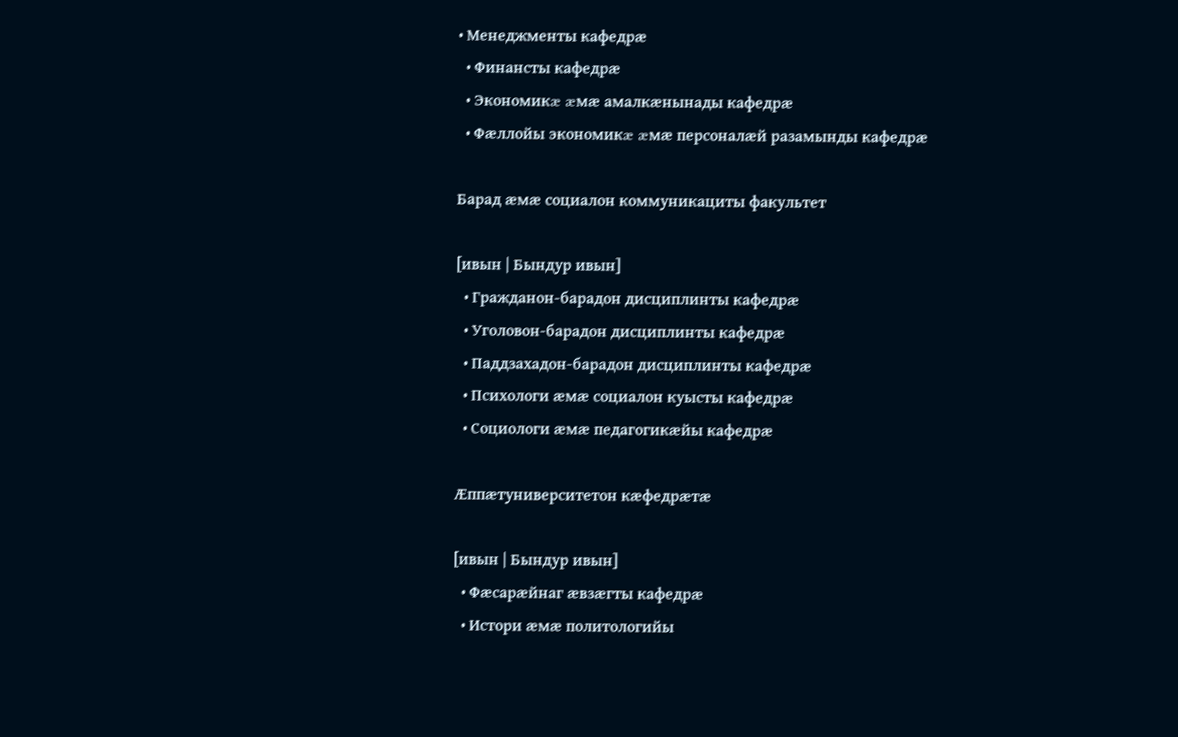• Менеджменты кафедрæ
  • Финансты кафедрæ
  • Экономикæ æмæ амалкæнынады кафедрæ
  • Фæллойы экономикæ æмæ персоналæй разамынды кафедрæ

Барад æмæ социалон коммуникациты факультет

[ивын | Бындур ивын]
  • Гражданон-барадон дисциплинты кафедрæ
  • Уголовон-барадон дисциплинты кафедрæ
  • Паддзахадон-барадон дисциплинты кафедрæ
  • Психологи æмæ социалон куысты кафедрæ
  • Социологи æмæ педагогикæйы кафедрæ

Æппæтуниверситетон кæфедрæтæ

[ивын | Бындур ивын]
  • Фæсарæйнаг æвзæгты кафедрæ
  • Истори æмæ политологийы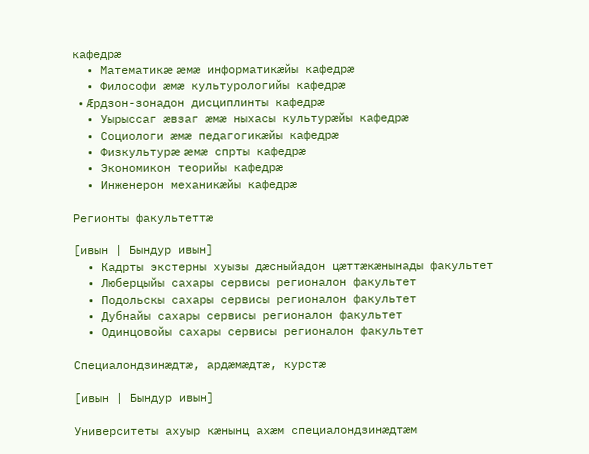кафедрæ
  • Математикæ æмæ информатикæйы кафедрæ
  • Философи æмæ культурологийы кафедрæ
  • Æрдзон-зонадон дисциплинты кафедрæ
  • Уырыссаг æвзаг æмæ ныхасы культурæйы кафедрæ
  • Социологи æмæ педагогикæйы кафедрæ
  • Физкультурæ æмæ спрты кафедрæ
  • Экономикон теорийы кафедрæ
  • Инженерон механикæйы кафедрæ

Регионты факультеттæ

[ивын | Бындур ивын]
  • Кадрты экстерны хуызы дæсныйадон цæттæкæнынады факультет
  • Люберцыйы сахары сервисы регионалон факультет
  • Подольскы сахары сервисы регионалон факультет
  • Дубнайы сахары сервисы регионалон факультет
  • Одинцовойы сахары сервисы регионалон факультет

Специалондзинæдтæ, ардæмæдтæ, курстæ

[ивын | Бындур ивын]

Университеты ахуыр кæнынц ахæм специалондзинæдтæм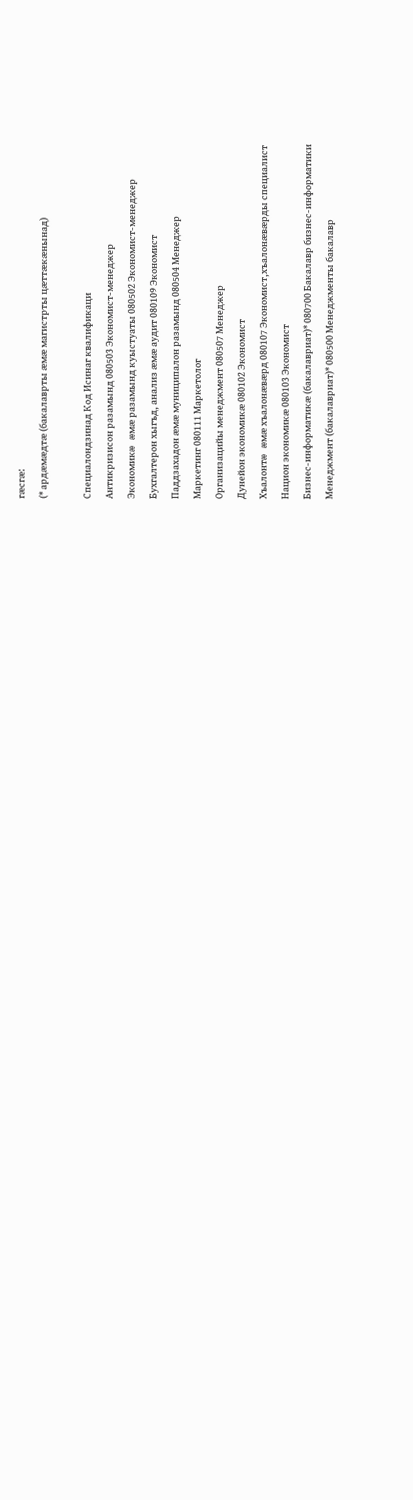гæсгæ:
(* ардæмæдтæ (бакалаврты æмæ магистрты цæттæкæнынад)

Специалондзинад Код Исинаг квалификаци
Антикризисон разамынд 080503 Экономист-менеджер
Экономикæ æмæ разамынд куыстуаты 080502 Экономист-менеджер
Бухгалтерон хыгъд, анализ æмæ аудит 080109 Экономист
Паддзахадон æмæ муниципалон разамынд 080504 Менеджер
Маркетинг 080111 Маркетолог
Организацийы менеджмент 080507 Менеджер
Дунейон экономикæ 080102 Экономист
Хъалонтæ æмæ хъалонæвæрд 080107 Экономист,хъалонæвæрды специалист
Национ экономикæ 080103 Экономист
Бизнес-информатикæ (бакалавриат)* 080700 Бакалавр бизнес-информатики
Менеджмент (бакалавриат)* 080500 Менеджменты бакалавр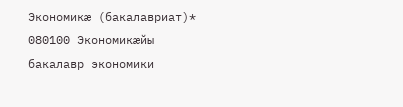Экономикæ (бакалавриат)* 080100 Экономикæйы бакалавр экономики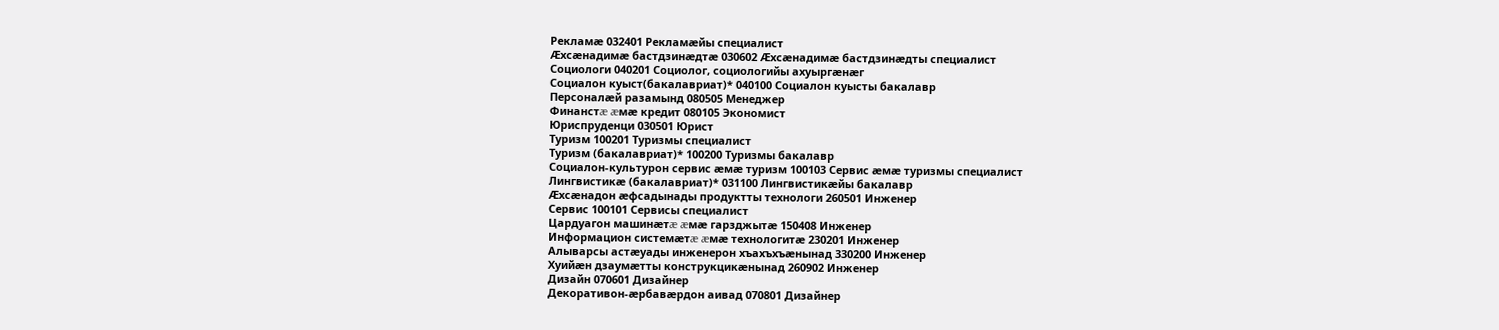Рекламæ 032401 Рекламæйы специалист
Æхсæнадимæ бастдзинæдтæ 030602 Æхсæнадимæ бастдзинæдты специалист
Социологи 040201 Социолог, социологийы ахуыргæнæг
Социалон куыст(бакалавриат)* 040100 Социалон куысты бакалавр
Персоналæй разамынд 080505 Менеджер
Финанстæ æмæ кредит 080105 Экономист
Юриспруденци 030501 Юрист
Туризм 100201 Туризмы специалист
Туризм (бакалавриат)* 100200 Туризмы бакалавр
Социалон-культурон сервис æмæ туризм 100103 Сервис æмæ туризмы специалист
Лингвистикæ (бакалавриат)* 031100 Лингвистикæйы бакалавр
Æхсæнадон æфсадынады продуктты технологи 260501 Инженер
Сервис 100101 Сервисы специалист
Цардуагон машинæтæ æмæ гарзджытæ 150408 Инженер
Информацион системæтæ æмæ технологитæ 230201 Инженер
Алыварсы астæуады инженерон хъахъхъæнынад 330200 Инженер
Хуийæн дзаумæтты конструкцикæнынад 260902 Инженер
Дизайн 070601 Дизайнер
Декоративон-æрбавæрдон аивад 070801 Дизайнер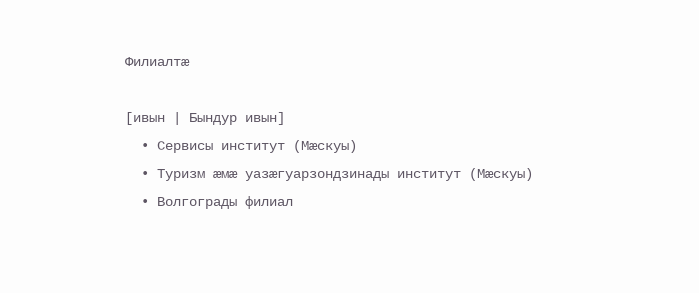Филиалтæ

[ивын | Бындур ивын]
  • Сервисы институт (Мæскуы)
  • Туризм æмæ уазæгуарзондзинады институт (Мæскуы)
  • Волгограды филиал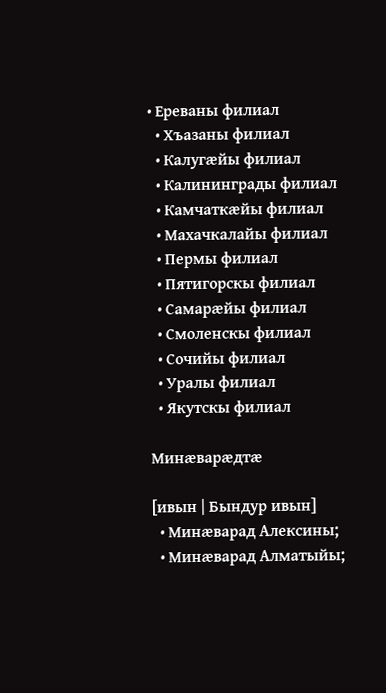• Ереваны филиал
  • Хъазаны филиал
  • Калугæйы филиал
  • Калининграды филиал
  • Камчаткæйы филиал
  • Махачкалайы филиал
  • Пермы филиал
  • Пятигорскы филиал
  • Самарæйы филиал
  • Смоленскы филиал
  • Сочийы филиал
  • Уралы филиал
  • Якутскы филиал

Минæварæдтæ

[ивын | Бындур ивын]
  • Минæварад Алексины;
  • Минæварад Алматыйы;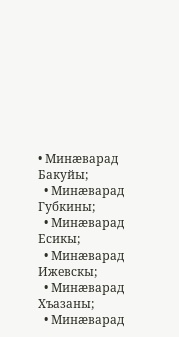• Минæварад Бакуйы;
  • Минæварад Губкины;
  • Минæварад Есикы;
  • Минæварад Ижевскы;
  • Минæварад Хъазаны;
  • Минæварад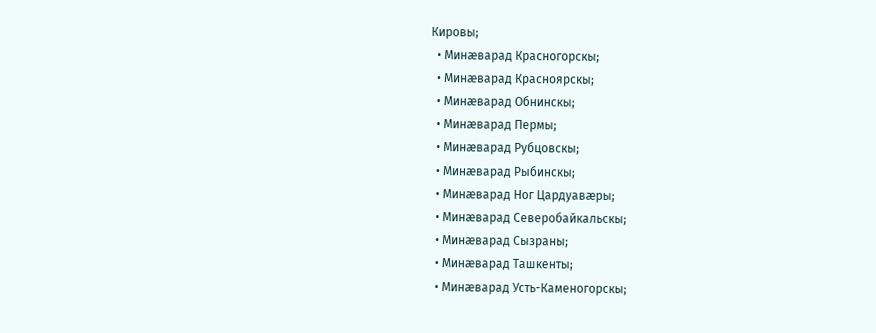Кировы;
  • Минæварад Красногорскы;
  • Минæварад Красноярскы;
  • Минæварад Обнинскы;
  • Минæварад Пермы;
  • Минæварад Рубцовскы;
  • Минæварад Рыбинскы;
  • Минæварад Ног Цардуавæры;
  • Минæварад Северобайкальскы;
  • Минæварад Сызраны;
  • Минæварад Ташкенты;
  • Минæварад Усть-Каменогорскы;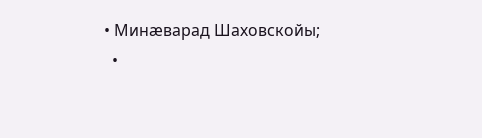• Минæварад Шаховскойы;
  •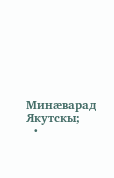Минæварад Якутскы;
  •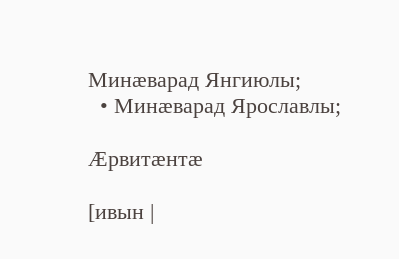Минæварад Янгиюлы;
  • Минæварад Ярославлы;

Æрвитæнтæ

[ивын |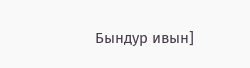Бындур ивын]